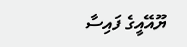ޔޫއޭއީގެ ފައިސާ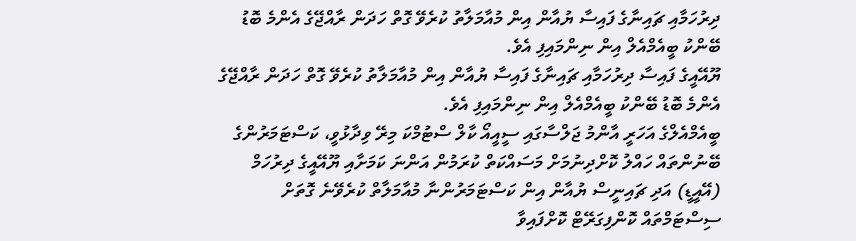ދިރުހަމާއި ޗައިނާގެ ފައިސާ ޔުއާން އިން މުއާމަލާތު ކުރެވޭ ގޮތް ހަދަން ރާއްޖޭގެ އެންމެ ބޮޑު ބޭންކު ބީއެމްއެލް އިން ނިންމައިފި އެވެ.
ޔޫއޭއީގެ ފައިސާ ދިރުހަމާއި ޗައިނާގެ ފައިސާ ޔުއާން އިން މުއާމަލާތު ކުރެވޭ ގޮތް ހަދަން ރާއްޖޭގެ އެންމެ ބޮޑު ބޭންކު ބީއެމްއެލް އިން ނިންމައިފި އެވެ.
ބީއެމްއެލްގެ އަހަރީ އާންމު ޖަލްސާގައި ސީއީއޯ ކާލް ސްޓުމްކަ މިރޭ ވިދާޅުވީ، ކަސްޓަމަރުންގެ ބޭނުންތައް ހައްލު ކޮށްދިނުމަށް މަސައްކަތް ކުރަމުން އަންނަ ކަމަށާއި ޔޫއޭއީގެ ދިރުހަމް (އޭއީޑީ) އަދި ޗައިނީސް ޔުއާން އިން ކަސްޓަމަރުންނާ މުއާމަލާތް ކުރެވޭނެ ގޮތަށް ސިސްޓަމްތައް ކޮންފިގަރޭޓް ކޮށްފައިވާ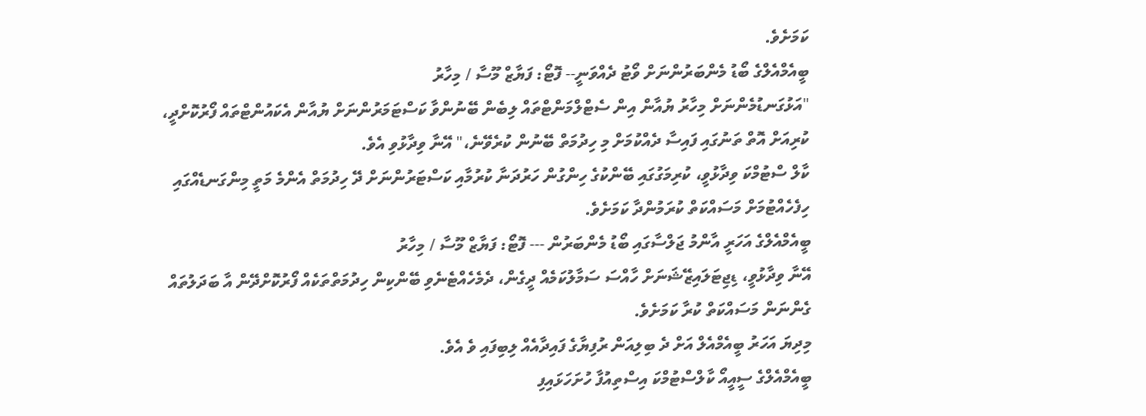ކަމަށެވެ.
ބީއެމްއެލްގެ ބޯޑު މެންބަރުންނަށް ވޯޓު ދެއްވަނީ-- ފޮޓޯ: ފަޔާޒް މޫސާ / މިހާރު
"އަޅުގަނޑުމެންނަށް މިހާރު ޔުއާން އިން ސެޓްލްމަންޓްތައް ލިބެން ބޭނުންވާ ކަސްޓަމަރުންނަށް ޔުއާން އެކައުންޓްތައް ފޯރުކޮށްދީ، ކުރިއަށް އޮތް ތަނުގައި ފައިސާ ދެއްކުމަށް މި ހިދުމަތް ބޭނުން ކުރެވޭނެ،" އޭނާ ވިދާޅުވި އެވެ.
ކާލް ސްޓުމްކަ ވިދާޅުވީ، ކުރިމަގުގައި ބޭންކުގެ ހިންގުން ހަރުދަނާ ކުރުމާއި ކަސްޓަރުންނަށް ދޭ ހިދުމަތް އެންމެ މަތީ މިންގަނޑެއްގައި ހިފެހެއްޓުމަށް މަސައްކަތް ކުރަމުންދާ ކަމަށެވެ.
ބީއެމްއެލްގެ އަހަރީ އާންމު ޖަލްސާގައި ބޯޑު މެންބަރުން --- ފޮޓޯ: ފަޔާޒް މޫސާ / މިހާރު
އޭނާ ވިދާޅުވީ، ޑިޖިޓަލައިޒޭޝަނަށް ހާއްސަ ސަމާލުކަމެއް ދީގެން، ދެމެހެއްޓެނެވި ބޭންކިން ހިދުމަތްތަކެއް ފޯރުކޮށްދޭން އާ ބަދަލުތައް ގެންނަން މަސައްކަތް ކުރާ ކަމަށެވެ.
މިދިޔަ އަހަރު ބީއެމްއެލް އަށް ދެ ބިލިއަން ރުފިޔާގެ ފައިދާއެއް ލިބިފައި ވެ އެވެ.
ބީއެމްއެލްގެ ސީއީއޯ ކާލްސްޓުމްކަ އިސްތިއުފާ ހުށަހަޅައިފި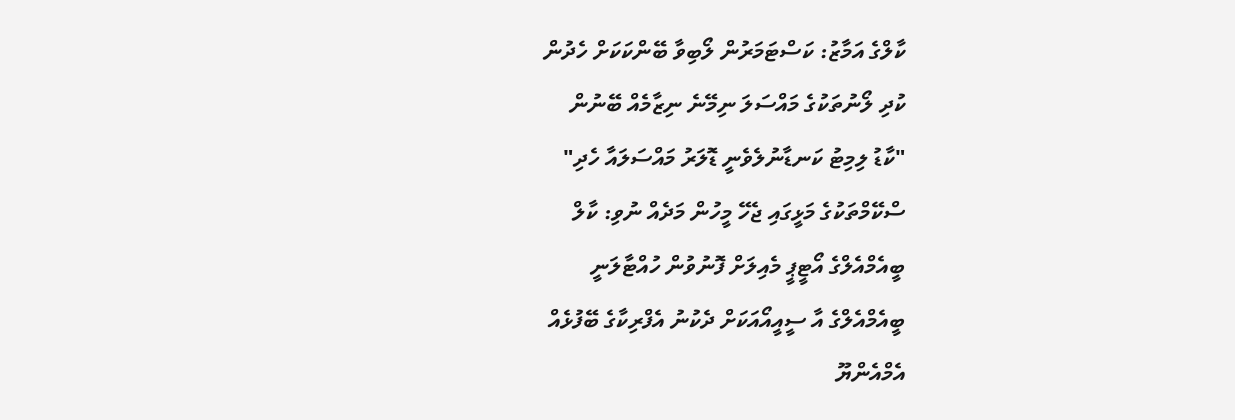ކާލްގެ އަމާޒު: ކަސްޓަމަރުން ލޯބިވާ ބޭންކަކަށް ހެދުން
ކުދި ލޯނުތަކުގެ މައްސަލަ ނިމޭނެ ނިޒާމެއް ބޭނުން
"ކާޑު ލިމިޓު ކަނޑާނުލެވެނީ ޑޮލަރު މައްސަލައާ ހެދި"
ސްކޭމްތަކުގެ މަޅީގައި ޖެހޭ މީހުން މަދެއް ނުވި: ކާލް
ބީއެމްއެލްގެ އޯޓީޕީ މެއިލަށް ފޮނުވުން ހުއްޓާލަނީ
ބީއެމްއެލްގެ އާ ސީއީއޯއަކަށް ދެކުނު އެފްރިކާގެ ބޭފުޅެއް
އެމްއެންޔޫ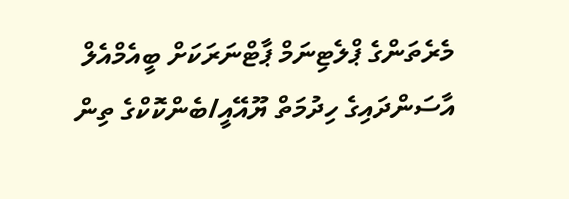މެރެތަންގެ ޕްލެޓިނަމް ޕާޓްނަރަކަށް ބީއެމްއެލް
އާސަންދައިގެ ހިދުމަތް ޔޫއޭއީ/ބެންކޮކްގެ ތިން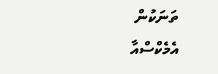ތަނަކުން
އެމެކްސްއާ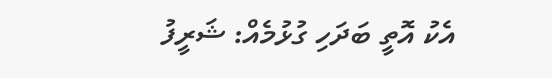އެކު އޮތީ ބަދަހި ގުޅުމެއް: ޝަރީފު